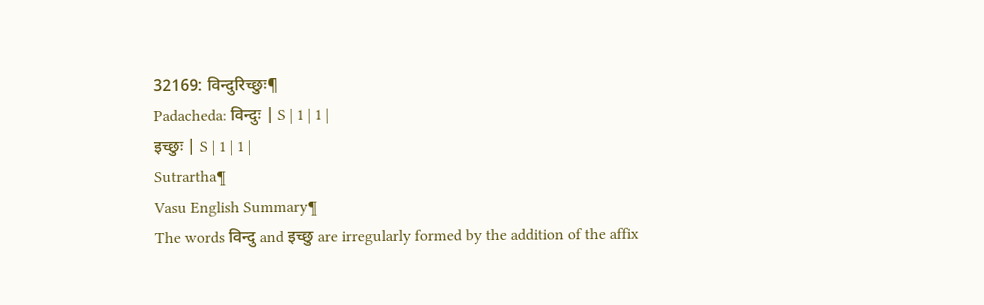32169: विन्दुरिच्छुः¶
Padacheda: विन्दुः | S | 1 | 1 |
इच्छुः | S | 1 | 1 |
Sutrartha¶
Vasu English Summary¶
The words विन्दु and इच्छु are irregularly formed by the addition of the affix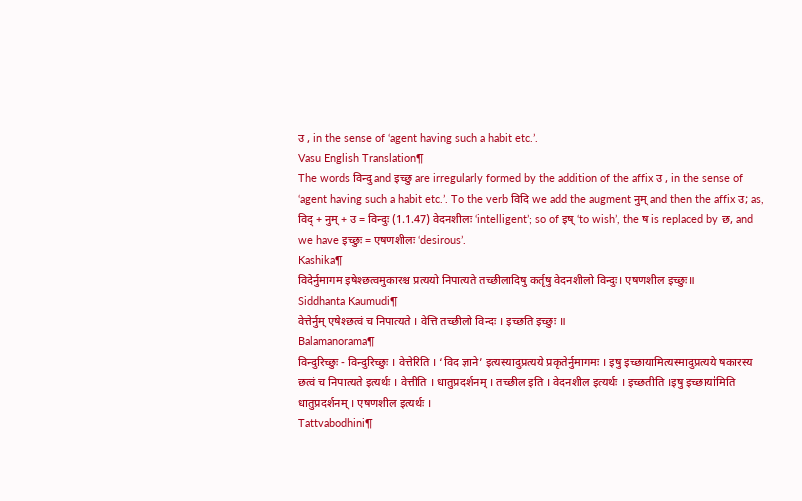उ , in the sense of ‘agent having such a habit etc.’.
Vasu English Translation¶
The words विन्दु and इच्छु are irregularly formed by the addition of the affix उ , in the sense of ‘agent having such a habit etc.’. To the verb विदि we add the augment नुम् and then the affix उ; as, विद् + नुम् + उ = विन्दुः (1.1.47) वेदनशीलः ‘intelligent’; so of इष् ‘to wish’, the ष is replaced by छ, and we have इच्छुः = एषणशीलः ‘desirous’.
Kashika¶
विदेर्नुमागम इषेश्छत्वमुकारश्च प्रत्ययो निपात्यते तच्छीलादिषु कर्तृषु वेदनशीलो विन्दुः। एषणशील इच्छुः॥
Siddhanta Kaumudi¶
वेत्तेर्नुम् एषेश्छत्वं च निपात्यते । वेत्ति तच्छीलो विन्दः । इच्छति इच्छुः ॥
Balamanorama¶
विन्दुरिच्छुः - विन्दुरिच्छुः । वेत्तेरिति । ‘विद ज्ञाने’ इत्यस्यादुप्रत्यये प्रकृतेर्नुमागमः । इषु इच्छायामित्यस्मादुप्रत्यये षकारस्य छत्वं च निपात्यते इत्यर्थः । वेत्तीति । धातुप्रदर्शनम् । तच्छील इति । वेदनशील इत्यर्थः । इच्छतीति ।इषु इच्छाया॑मिति धातुप्रदर्शनम् । एषणशील इत्यर्थः ।
Tattvabodhini¶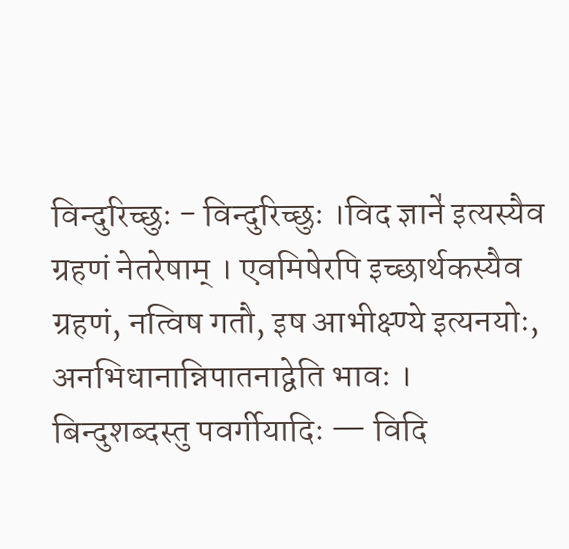विन्दुरिच्छुः - विन्दुरिच्छुः ।विद ज्ञाने॑ इत्यस्यैव ग्रहणं नेतरेषाम् । एवमिषेरपि इच्छार्थकस्यैव ग्रहणं, नत्विष गतौ, इष आभीक्ष्ण्ये इत्यनयोः, अनभिधानान्निपातनाद्वेति भावः । बिन्दुशब्दस्तु पवर्गीयादिः — विदि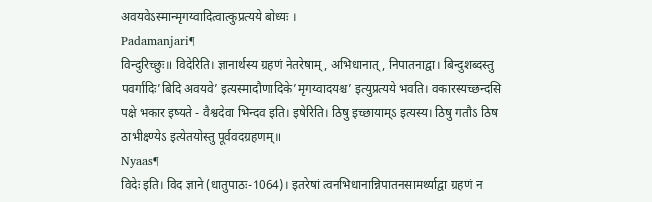अवयवेऽस्मान्मृगय्वादित्वात्कुप्रत्यये बोध्यः ।
Padamanjari¶
विन्दुरिच्छुः॥ विदेरिति। ज्ञानार्थस्य ग्रहणं नेतरेषाम्, अभिधानात्, निपातनाद्वा। बिन्दुशब्दस्तु पवर्गादिः’बिदि अवयवे’ इत्यस्मादौणादिके’मृगय्वादयश्च’ इत्युप्रत्यये भवति। वकारस्यच्छन्दसि पक्षे भकार इष्यते - वैश्वदेवा भिन्दव इति। इषेरिति। ठिषु इच्छायाम्ऽ इत्यस्य। ठिषु गतौऽ ठिष ठाभीक्ष्ण्येऽ इत्येतयोस्तु पूर्ववदग्रहणम्॥
Nyaas¶
विदेः इति। विद ज्ञाने (धातुपाठः-1064)। इतरेषां त्वनभिधानान्निपातनसामर्थ्याद्वा ग्रहणं न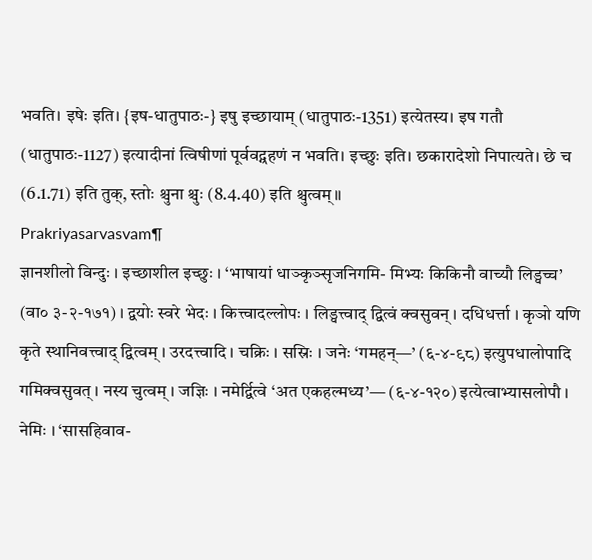भवति। इषेः इति। {इष-धातुपाठः-} इषु इच्छायाम् (धातुपाठः-1351) इत्येतस्य। इष गतौ (धातुपाठः-1127) इत्यादीनां त्विषीणां पूर्ववद्ग्रहणं न भवति। इच्छुः इति। छकारादेशो निपात्यते। छे च (6.1.71) इति तुक्, स्तोः श्चुना श्चुः (8.4.40) इति श्चुत्वम्॥
Prakriyasarvasvam¶
ज्ञानशीलो विन्दुः । इच्छाशील इच्छुः । ‘भाषायां धाञ्कृञ्सृजनिगमि- मिभ्यः किकिनौ वाच्यौ लिड्वच्च’ (वा० ३-२-१७१) । द्वयोः स्वरे भेदः । कित्त्वादल्लोपः । लिड्वत्त्वाद् द्वित्वं क्वसुवन् । दधिधर्त्ता । कृञो यणि कृते स्थानिवत्त्वाद् द्वित्वम् । उरदत्त्वादि । चक्रिः । सस्रिः । जनेः ‘गमहन्—’ (६-४-९८) इत्युपधालोपादि गमिक्वसुवत् । नस्य चुत्वम् । जज्ञिः । नमेर्द्वित्वे ‘अत एकहल्मध्य’— (६-४-१२०) इत्येत्वाभ्यासलोपौ । नेमिः । ‘सासहिवाव-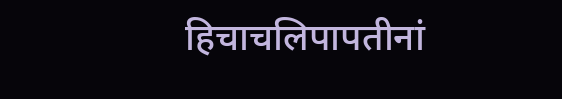हिचाचलिपापतीनां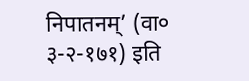निपातनम्’ (वा० ३-२-१७१) इति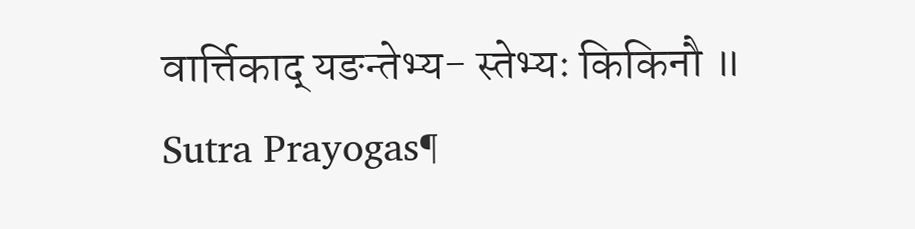वार्त्तिकाद् यङन्तेभ्य- स्तेभ्यः किकिनौ ॥
Sutra Prayogas¶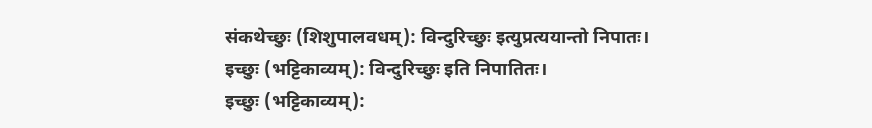संकथेच्छुः (शिशुपालवधम्): विन्दुरिच्छुः इत्युप्रत्ययान्तो निपातः।
इच्छुः (भट्टिकाव्यम्): विन्दुरिच्छुः इति निपातितः।
इच्छुः (भट्टिकाव्यम्):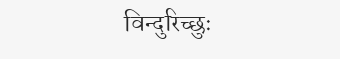विन्दुरिच्छुः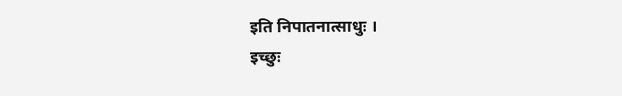इति निपातनात्साधुः ।
इच्छुः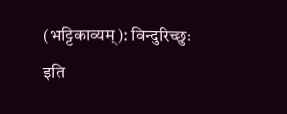(भट्टिकाव्यम्): विन्दुरिच्छुः इति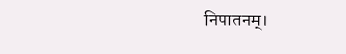निपातनम्।